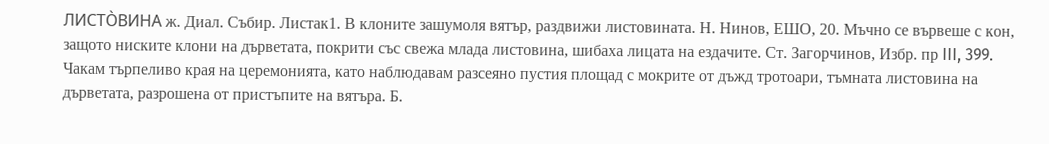ЛИСТО̀ВИНА ж. Диал. Събир. Листак1. В клоните зашумоля вятър, раздвижи листовината. Н. Нинов, ЕШО, 20. Мъчно се вървеше с кон, защото ниските клони на дърветата, покрити със свежа млада листовина, шибаха лицата на ездачите. Ст. Загорчинов, Избр. пр III, 399. Чакам търпеливо края на церемонията, като наблюдавам разсеяно пустия площад с мокрите от дъжд тротоари, тъмната листовина на дърветата, разрошена от пристъпите на вятъра. Б.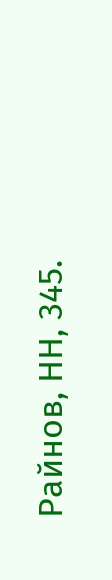Райнов, НН, 345.